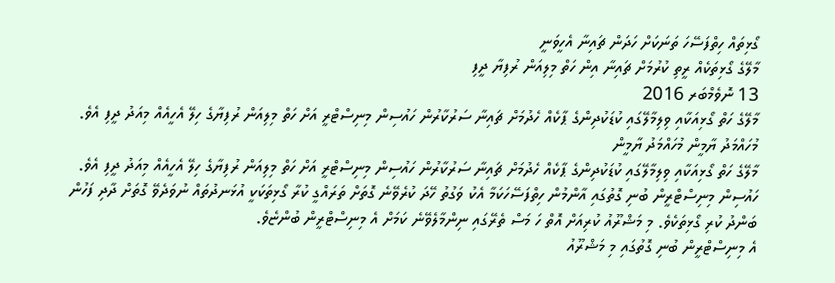ގޯޅިތައް ހިތްފަސޭހަ ތަނަކަށް ހަދަން ޗައިނާ އެހީވަނީ
މާލޭގެ ގޯޅިތަކެއް ރީތި ކުރުމަށް ޗައިނާ އިން ހަތް މިލިއަން ރުފިޔާ ދީފި
13 ނޮވެމްބަރ 2016
މާލޭގެ ހަތް ގޯޅިއަކާއި ވިލިމާލޭގައި ކުޑަކުދިންގެ ޕާކެއް ހެދުމަށް ޗައިނާ ސަރުކާރުން ހައުސިން މިނިސްޓްރީ އަށް ހަތް މިލިއަން ރުފިޔާގެ ހިލޭ އެހީއެއް މިއަދު ދީފި އެވެ.
މުހައްމަދު ޔާމީން މުހައްމަދު ޔާމީން
މާލޭގެ ހަތް ގޯޅިއަކާއި ވިލިމާލޭގައި ކުޑަކުދިންގެ ޕާކެއް ހެދުމަށް ޗައިނާ ސަރުކާރުން ހައުސިން މިނިސްޓްރީ އަށް ހަތް މިލިއަން ރުފިޔާގެ ހިލޭ އެހީއެއް މިއަދު ދީފި އެވެ.
ހައުސިން މިނިސްޓްރީން ބުނި ގޮތުގައި އާންމުން ހިތްފަސޭހަކަމާ އެކު ވަގުތު ހޭދަ ކުރެވޭނެ ގޮތަށް ތަރައްގީ ކުރާ ގޯޅިތަކަކީ އުޅަނދުތައް ނުވަދެވޭ ގޮތަށް ދާދި ފަހުން ބަންދު ކުރި ގޯޅިތަކެވެ. މި މަޝްރޫއު ކުރިއަށް އޮތް ހަ މަސް ތެރޭގައި ނިންމާލެވޭނެ ކަމަށް އެ މިނިސްޓްރީން ބުންޏެވެ.
އެ މިނިސްޓްރީން ބުނި ގޮތުގައި މި މަޝްރޫއު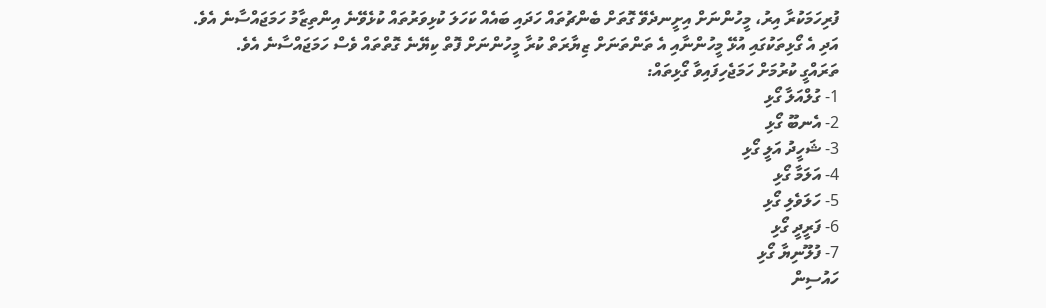ފުރިހަމަކުރާ އިރު، މީހުންނަށް އިށީނދެވޭ ގޮތަށް ބެންޗުތައް ހަދައި ބައެއް ކަހަލަ ކުޅިވަރުތައް ކުޅެވޭނެ އިންތިޒާމު ހަމަޖައްސާނެ އެވެ. އަދި އެ ގޯޅިތަކުގައި އުޅޭ މީހުންނާއި އެ ތަންތަނަށް ޒިޔާރަތް ކުރާ މީހުންނަށް ފޮތް ކިޔޭނެ ގޮތްތައް ވެސް ހަމަޖައްސާނެ އެވެ.
ތަރައްގީ ކުރުމަށް ހަމަޖެހިފައިވާ ގޯޅިތައް:
1- ގުލްއަލާ ގޯޅި
2- އެނބޫ ގޯޅި
3- ޝަހީދު އަލީ ގޯޅި
4- އަލަމާ ގޯޅި
5- ހަލަވެލި ގޯޅި
6- ފަރީދީ ގޯޅި
7- ފުލޫނިޔާ ގޯޅި
ހައުސިން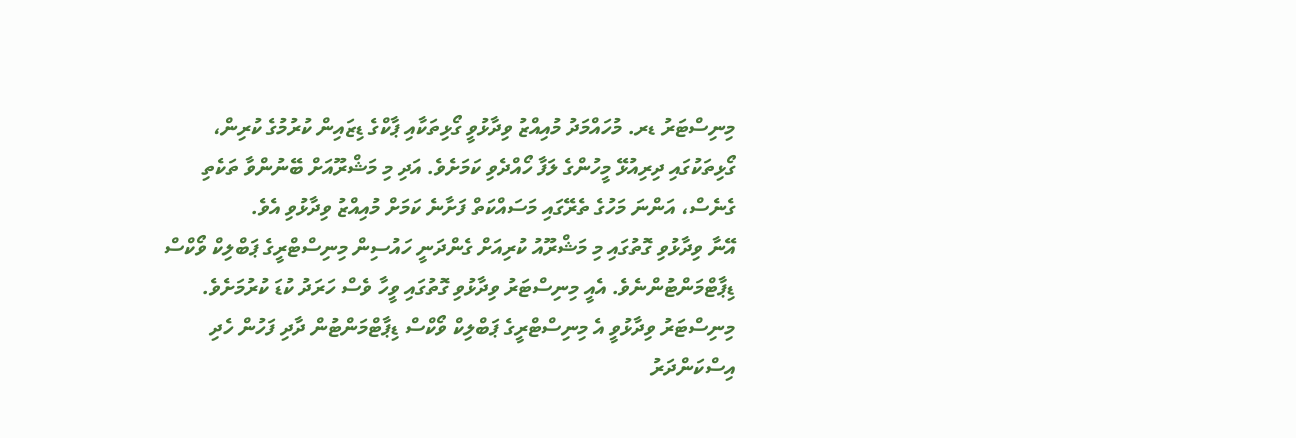މިނިސްޓަރު ޑރ. މުހައްމަދު މުއިއްޒު ވިދާޅުވީ ގޯޅިތަކާއި ޕާކްގެ ޑިޒައިން ކުރުމުގެ ކުރިން، ގޯޅިތަކުގައި ދިރިއުޅޭ މީހުންގެ ލަފާ ހޯއްދެވި ކަމަށެވެ. އަދި މި މަޝްރޫއަށް ބޭނުންވާ ތަކެތި ގެނެސް، އަންނަ މަހުގެ ތެރޭގައި މަސައްކަތް ފަށާނެ ކަމަށް މުއިއްޒު ވިދާޅުވި އެވެ.
އޭނާ ވިދާޅުވި ގޮތުގައި މި މަޝްރޫއު ކުރިއަށް ގެންދަނީ ހައުސިން މިނިސްޓްރީގެ ޕަބްލިކް ވޯކްސް ޑިޕާޓްމަންޓުންނެވެ. އެއީ މިނިސްޓަރު ވިދާޅުވި ގޮތުގައި ވީހާ ވެސް ހަރަދު ކުޑަ ކުރުމަށެވެ.
މިނިސްޓަރު ވިދާޅުވީ އެ މިނިސްޓްރީގެ ޕަބްލިކް ވޯކްސް ޑިޕާޓްމަންޓުން ދާދި ފަހުން ހެދި އިސްކަންދަރު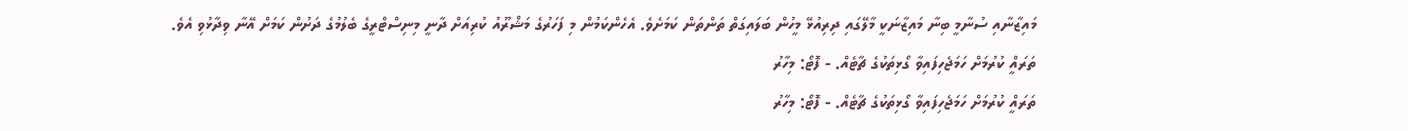މައިޒާނާއި ސުނާމީ ބިނާ މައިޒާނަކީ މާލޭގައި ދިރިއުޅޭ މީހުން ބަލައިގަތް ތަންތަން ކަމަށެވެ. އެހެންކަމުން މި ފަހަރުގެ މަޝްރޫއު ކުރިއަށް ދާނީ މިނިސްޓްރީގެ ބެލުމުގެ ދަށުން ކަމަށް އޭނާ ވިދާޅުވި އެވެ.
ތަރައްީ ކުރުމަށް ހަމަޖެހިފައިވާ ގޯޅިތަކުގެ ޗާޓެއް. - ފޮޓޯ: މިހާރު
ތަރައްީ ކުރުމަށް ހަމަޖެހިފައިވާ ގޯޅިތަކުގެ ޗާޓެއް. - ފޮޓޯ: މިހާރު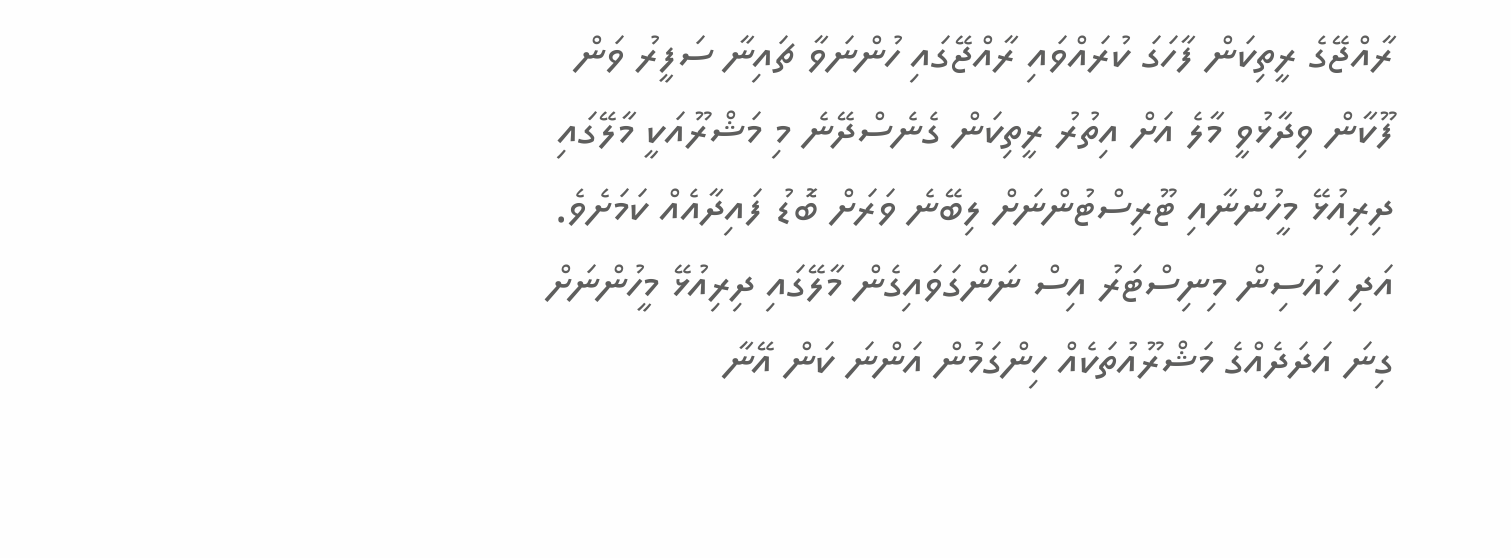ރާއްޖޭގެ ރީތިކަން ފާހަގަ ކުރައްވައި ރާއްޖޭގައި ހުންނަވާ ޗައިނާ ސަފީރު ވަން ފޫކާން ވިދާޅުވީ މާލެ އަށް އިތުރު ރީތިކަން ގެނެސްދޭނެ މި މަޝްރޫއަކީ މާލޭގައި ދިރިއުޅޭ މީހުންނާއި ޓޫރިސްޓުންނަށް ލިބޭނެ ވަރަށް ބޮޑު ފައިދާއެއް ކަމަށެވެ. އަދި ހައުސިން މިނިސްޓަރު އިސް ނަންގަވައިގެން މާލޭގައި ދިރިއުޅޭ މީހުންނަށް ގިނަ އަދަދެއްގެ މަޝްރޫއުތަކެއް ހިންގަމުން އަންނަ ކަން އޭނާ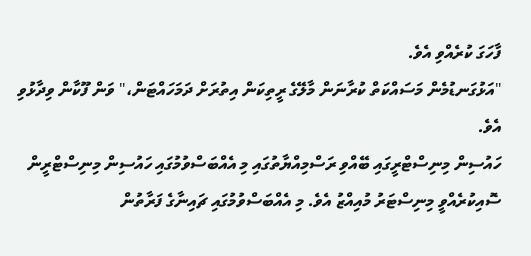ފާހަގަ ކުރެއްވި އެވެ.
"އަޅުގަނޑުމެން މަސައްކަތް ކުރާނަން މާލޭގެ ރީތިކަން އިތުރަށް ދަމަހައްޓަން،" ވަން ފޫކާން ވިދާޅުވި އެވެ.
ހައުސިން މިނިސްޓްރީގައި ބޭއްވި ރަސްމިއްޔާތުގައި މި އެއްބަސްވުމުގައި ހައުސިން މިނިސްޓްރީން ސޮއިކުރެއްވީ މިނިސްޓަރު މުއިއްޒު އެވެ. މި އެއްބަސްވުމުގައި ޗައިނާގެ ފަރާތުން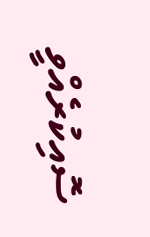ސޮއިކުރެއްވީ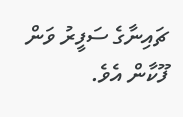ޗައިނާގެ ސަފީރު ވަން ފޫކާން އެވެ.